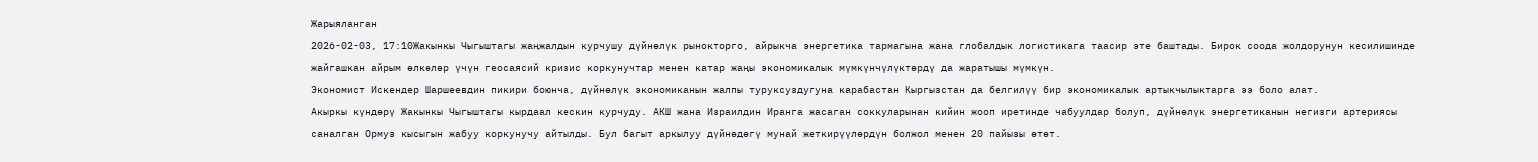Жарыяланган
2026-02-03, 17:10Жакынкы Чыгыштагы жаңжалдын курчушу дүйнөлүк рынокторго, айрыкча энергетика тармагына жана глобалдык логистикага таасир эте баштады. Бирок соода жолдорунун кесилишинде жайгашкан айрым өлкөлөр үчүн геосаясий кризис коркунучтар менен катар жаңы экономикалык мүмкүнчүлүктөрдү да жаратышы мүмкүн.
Экономист Искендер Шаршеевдин пикири боюнча, дүйнөлүк экономиканын жалпы туруксуздугуна карабастан Кыргызстан да белгилүү бир экономикалык артыкчылыктарга ээ боло алат.
Акыркы күндөрү Жакынкы Чыгыштагы кырдаал кескин курчуду. АКШ жана Израилдин Иранга жасаган соккуларынан кийин жооп иретинде чабуулдар болуп, дүйнөлүк энергетиканын негизги артериясы саналган Ормуз кысыгын жабуу коркунучу айтылды. Бул багыт аркылуу дүйнөдөгү мунай жеткирүүлөрдүн болжол менен 20 пайызы өтөт.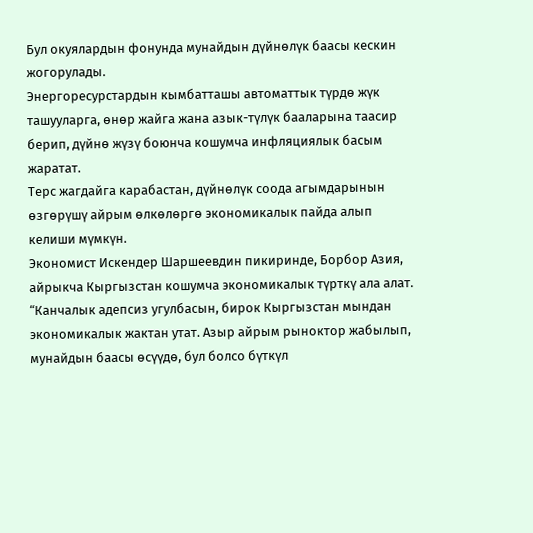Бул окуялардын фонунда мунайдын дүйнөлүк баасы кескин жогорулады.
Энергоресурстардын кымбатташы автоматтык түрдө жүк ташууларга, өнөр жайга жана азык-түлүк бааларына таасир берип, дүйнө жүзү боюнча кошумча инфляциялык басым жаратат.
Терс жагдайга карабастан, дүйнөлүк соода агымдарынын өзгөрүшү айрым өлкөлөргө экономикалык пайда алып келиши мүмкүн.
Экономист Искендер Шаршеевдин пикиринде, Борбор Азия, айрыкча Кыргызстан кошумча экономикалык түрткү ала алат.
“Канчалык адепсиз угулбасын, бирок Кыргызстан мындан экономикалык жактан утат. Азыр айрым рыноктор жабылып, мунайдын баасы өсүүдө, бул болсо бүткүл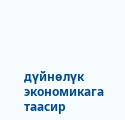дүйнөлүк экономикага таасир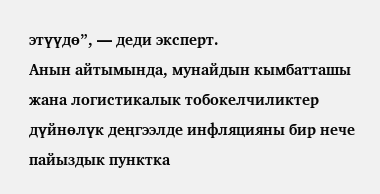этүүдө”, — деди эксперт.
Анын айтымында, мунайдын кымбатташы жана логистикалык тобокелчиликтер дүйнөлүк деңгээлде инфляцияны бир нече пайыздык пунктка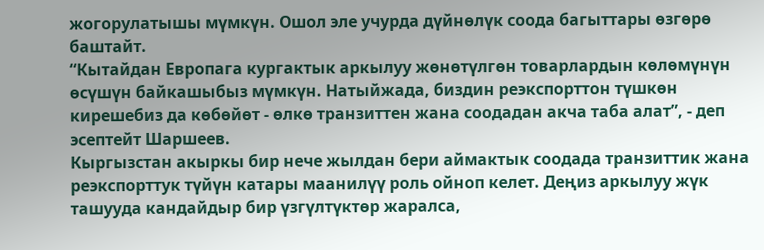жогорулатышы мүмкүн. Ошол эле учурда дүйнөлүк соода багыттары өзгөрө баштайт.
“Кытайдан Европага кургактык аркылуу жөнөтүлгөн товарлардын көлөмүнүн өсүшүн байкашыбыз мүмкүн. Натыйжада, биздин реэкспорттон түшкөн кирешебиз да көбөйөт - өлкө транзиттен жана соодадан акча таба алат”, - деп эсептейт Шаршеев.
Кыргызстан акыркы бир нече жылдан бери аймактык соодада транзиттик жана реэкспорттук түйүн катары маанилүү роль ойноп келет. Деңиз аркылуу жүк ташууда кандайдыр бир үзгүлтүктөр жаралса,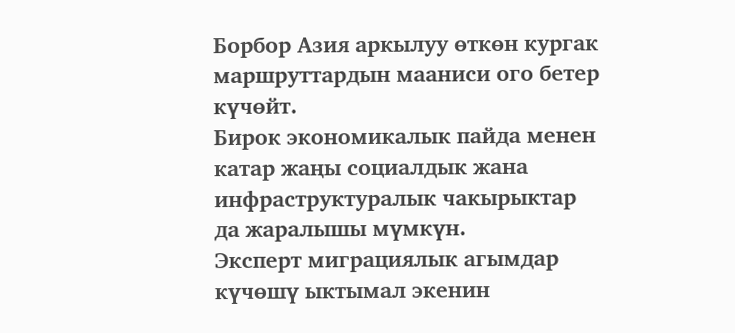Борбор Азия аркылуу өткөн кургак маршруттардын мааниси ого бетер күчөйт.
Бирок экономикалык пайда менен катар жаңы социалдык жана инфраструктуралык чакырыктар да жаралышы мүмкүн.
Эксперт миграциялык агымдар күчөшү ыктымал экенин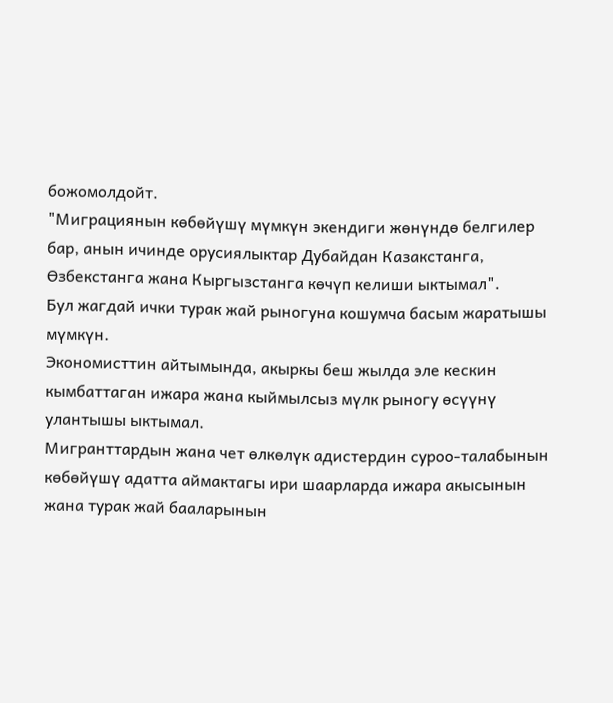божомолдойт.
"Миграциянын көбөйүшү мүмкүн экендиги жөнүндө белгилер бар, анын ичинде орусиялыктар Дубайдан Казакстанга, Өзбекстанга жана Кыргызстанга көчүп келиши ыктымал".
Бул жагдай ички турак жай рыногуна кошумча басым жаратышы мүмкүн.
Экономисттин айтымында, акыркы беш жылда эле кескин кымбаттаган ижара жана кыймылсыз мүлк рыногу өсүүнү улантышы ыктымал.
Мигранттардын жана чет өлкөлүк адистердин суроо-талабынын көбөйүшү адатта аймактагы ири шаарларда ижара акысынын жана турак жай бааларынын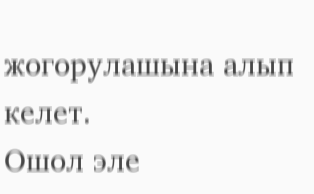жогорулашына алып келет.
Ошол эле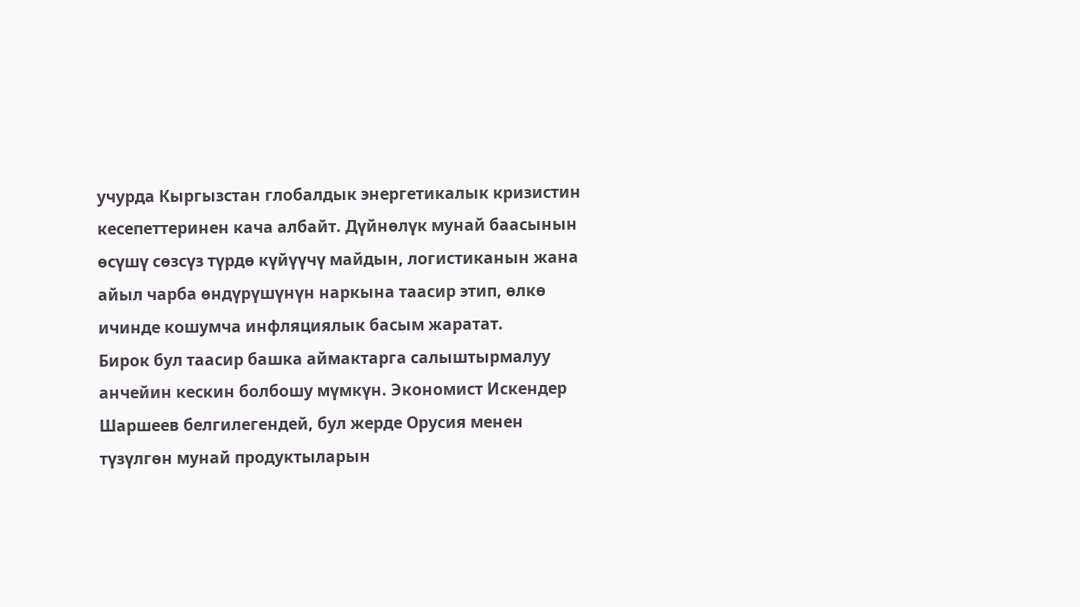учурда Кыргызстан глобалдык энергетикалык кризистин кесепеттеринен кача албайт. Дүйнөлүк мунай баасынын өсүшү сөзсүз түрдө күйүүчү майдын, логистиканын жана айыл чарба өндүрүшүнүн наркына таасир этип, өлкө ичинде кошумча инфляциялык басым жаратат.
Бирок бул таасир башка аймактарга салыштырмалуу анчейин кескин болбошу мүмкүн. Экономист Искендер Шаршеев белгилегендей, бул жерде Орусия менен түзүлгөн мунай продуктыларын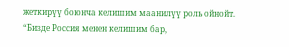жеткирүү боюнча келишим маанилүү роль ойнойт.
“Бизде Россия менен келишим бар,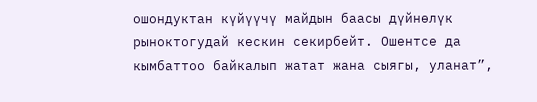ошондуктан күйүүчү майдын баасы дүйнөлүк рыноктогудай кескин секирбейт. Ошентсе да кымбаттоо байкалып жатат жана сыягы, уланат”,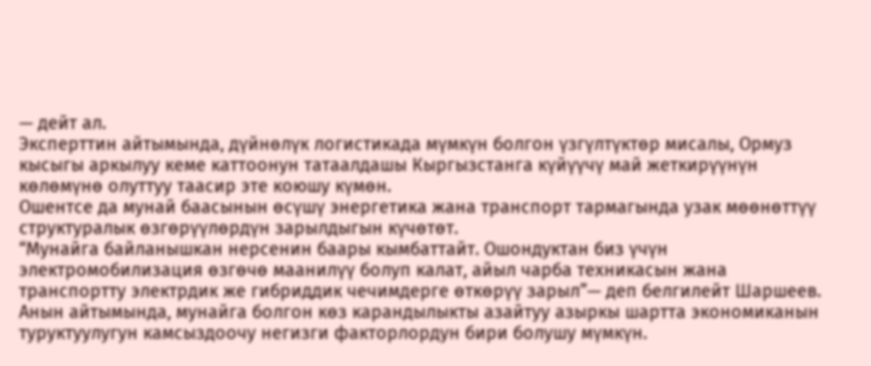— дейт ал.
Эксперттин айтымында, дүйнөлүк логистикада мүмкүн болгон үзгүлтүктөр мисалы, Ормуз кысыгы аркылуу кеме каттоонун татаалдашы Кыргызстанга күйүүчү май жеткирүүнүн көлөмүнө олуттуу таасир эте коюшу күмөн.
Ошентсе да мунай баасынын өсүшү энергетика жана транспорт тармагында узак мөөнөттүү структуралык өзгөрүүлөрдүн зарылдыгын күчөтөт.
“Мунайга байланышкан нерсенин баары кымбаттайт. Ошондуктан биз үчүн электромобилизация өзгөчө маанилүү болуп калат, айыл чарба техникасын жана транспортту электрдик же гибриддик чечимдерге өткөрүү зарыл”— деп белгилейт Шаршеев.
Анын айтымында, мунайга болгон көз карандылыкты азайтуу азыркы шартта экономиканын туруктуулугун камсыздоочу негизги факторлордун бири болушу мүмкүн.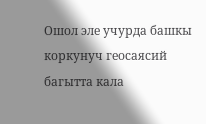Ошол эле учурда башкы коркунуч геосаясий багытта кала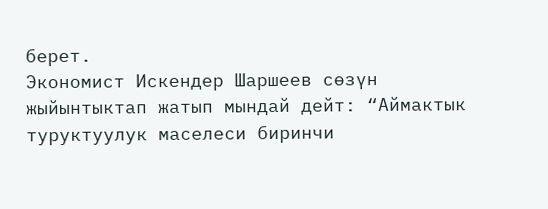берет.
Экономист Искендер Шаршеев сөзүн жыйынтыктап жатып мындай дейт: “Аймактык туруктуулук маселеси биринчи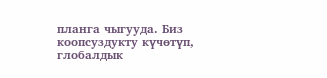планга чыгууда. Биз коопсуздукту күчөтүп, глобалдык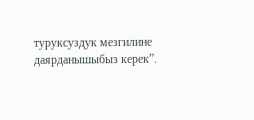туруксуздук мезгилине даярданышыбыз керек”.